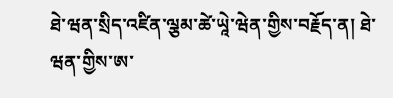ཐེ་ཝན་སྲིད་འཛིན་ལྕམ་ཚེ་ཡཱེ་ཝེན་གྱིས་བརྗོད་ན། ཐེ་ཝན་གྱིས་ཨ་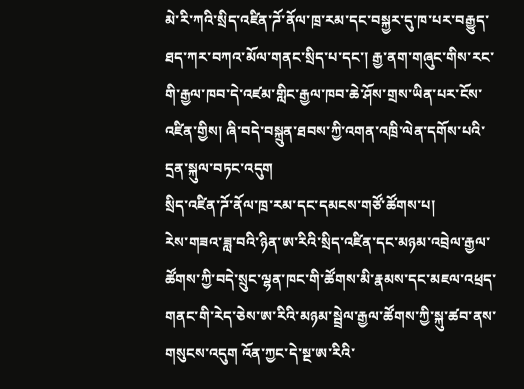མེ་རི་ཀའི་སྲིད་འཛིན་ཌོ་ནོལ་ཁྲ་རམ་དང་བསྐྱར་དུ་ཁ་པར་བརྒྱུད་ཐད་ཀར་བཀའ་མོལ་གནང་སྲིད་པ་དང་། རྒྱ་ནག་གཞུང་གིས་རང་གི་རྒྱལ་ཁབ་དེ་འཛམ་གླིང་རྒྱལ་ཁབ་ཆེ་ཤོས་གྲས་ཡིན་པར་ངོས་འཛིན་གྱིས། ཞི་བདེ་བསྐྲུན་ཐབས་ཀྱི་འགན་འཁྲི་ལེན་དགོས་པའི་དྲན་སྐུལ་བཏང་འདུག
སྲིད་འཛིན་ཌོ་ནོལ་ཁྲ་རམ་དང་དམངས་གཙོ་ཚོགས་པ།
རེས་གཟའ་ཟླ་བའི་ཉིན་ཨ་རིའི་སྲིད་འཛིན་དང་མཉམ་འབྲེལ་རྒྱལ་ཚོགས་ཀྱི་བདེ་སྲུང་ལྷན་ཁང་གི་ཚོགས་མི་རྣམས་དང་མཇལ་འཕྲད་གནང་གི་རེད་ཅེས་ཨ་རིའི་མཉམ་སྦྲེལ་རྒྱལ་ཚོགས་ཀྱི་སྐུ་ཚབ་ནས་གསུངས་འདུག འོན་ཀྱང་དེ་སྔ་ཨ་རིའི་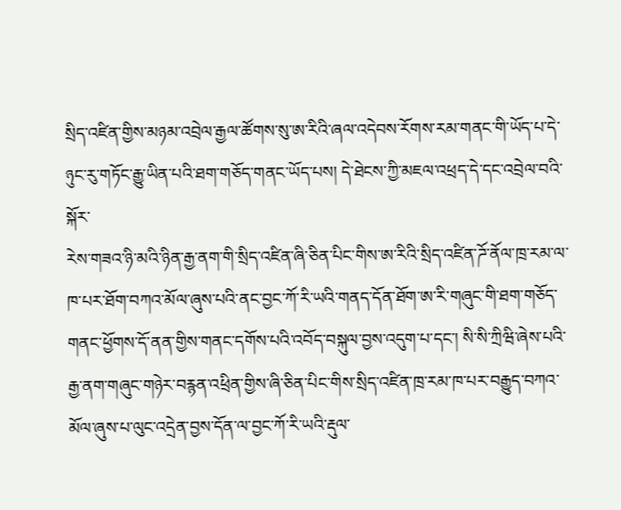སྲིད་འཛིན་གྱིས་མཉམ་འབྲེལ་རྒྱལ་ཚོགས་སུ་ཨ་རིའི་ཞལ་འདེབས་རོགས་རམ་གནང་གི་ཡོད་པ་དེ་ཉུང་རུ་གཏོང་རྒྱུ་ཡིན་པའི་ཐག་གཅོད་གནང་ཡོད་པས། དེ་ཐེངས་ཀྱི་མཇལ་འཕྲད་དེ་དང་འབྲེལ་བའི་སྐོར་
རེས་གཟའ་ཉི་མའི་ཉིན་རྒྱ་ནག་གི་སྲིད་འཛིན་ཞི་ཅིན་པིང་གིས་ཨ་རིའི་སྲིད་འཛིན་ཌོ་ནོལ་ཁྲ་རམ་ལ་ཁ་པར་ཐོག་བཀའ་མོལ་ཞུས་པའི་ནང་བྱང་ཀོ་རི་ཡའི་གནད་དོན་ཐོག་ཨ་རི་གཞུང་གི་ཐག་གཅོད་གནང་ཕྱོགས་དོ་ནན་གྱིས་གནང་དགོས་པའི་འབོད་བསྐུལ་བྱས་འདུག་པ་དང་། སི་སི་ཀྲིཝི་ཞེས་པའི་རྒྱ་ནག་གཞུང་གཉེར་བརྙན་འཕྲིན་གྱིས་ཞི་ཅིན་པིང་གིས་སྲིད་འཛིན་ཁྲ་རམ་ཁ་པར་བརྒྱུད་བཀའ་མོལ་ཞུས་པ་ལུང་འདྲེན་བྱས་དོན་ལ་བྱང་ཀོ་རི་ཡའི་རྡུལ་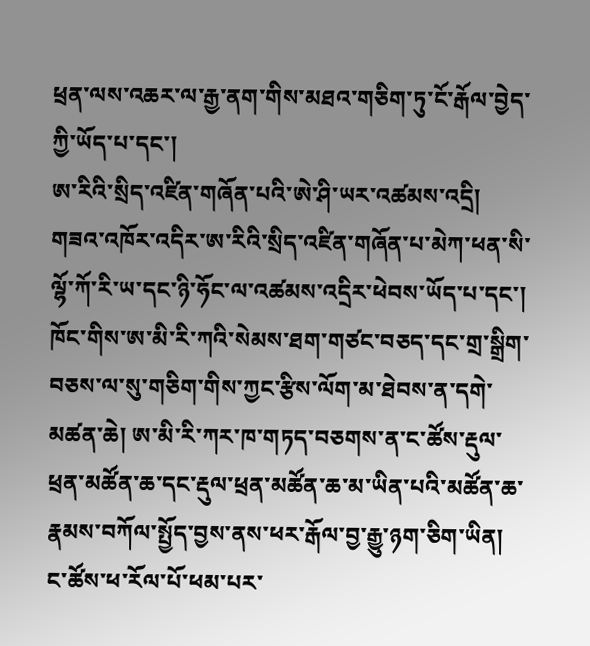ཕྲན་ལས་འཆར་ལ་རྒྱ་ནག་གིས་མཐའ་གཅིག་ཏུ་ངོ་རྒོལ་བྱེད་ཀྱི་ཡོད་པ་དང་།
ཨ་རིའི་སྲིད་འཛིན་གཞོན་པའི་ཨེ་ཤི་ཡར་འཚམས་འདྲི།
གཟའ་འཁོར་འདིར་ཨ་རིའི་སྲིད་འཛིན་གཞོན་པ་མེཀ་ཕན་སི་ལྷོ་ཀོ་རི་ཡ་དང་ཉི་ཧོང་ལ་འཚམས་འདྲིར་ཕེབས་ཡོད་པ་དང་། ཁོང་གིས་ཨ་མི་རི་ཀའི་སེམས་ཐག་གཙང་བཅད་དང་གྲ་སྒྲིག་བཅས་ལ་སུ་གཅིག་གིས་ཀྱང་རྩིས་ལོག་མ་ཐེབས་ན་དགེ་མཚན་ཆེ། ཨ་མི་རི་ཀར་ཁ་གཏད་བཅགས་ན་ང་ཚོས་རྡུལ་ཕྲན་མཚོན་ཆ་དང་རྡུལ་ཕྲན་མཚོན་ཆ་མ་ཡིན་པའི་མཚོན་ཆ་རྣམས་བཀོལ་སྤྱོད་བྱས་ནས་ཕར་རྒོལ་བྱ་རྒྱུ་ཉག་ཅིག་ཡིན། ང་ཚོས་ཕ་རོལ་པོ་ཕམ་པར་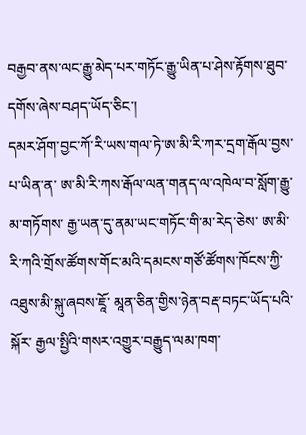བརྒྱབ་ནས་ལང་རྒྱུ་མེད་པར་གཏོང་རྒྱུ་ཡིན་པ་ཤེས་རྟོགས་ཐུབ་དགོས་ཞེས་བཤད་ཡོད་ཅིང་།
དམར་ཤོག་བྱང་ཀོ་རི་ཡས་གལ་ཏེ་ཨ་མི་རི་ཀར་དྲག་རྒོལ་བྱས་པ་ཡིན་ན་ ཨ་མི་རི་ཀས་རྒོལ་ལན་གནད་ལ་འཁེལ་བ་སློག་རྒྱུ་མ་གཏོགས་ རྒྱ་ཡན་དུ་ནམ་ཡང་གཏོང་གི་མ་རེད་ཅེས་ ཨ་མི་རི་ཀའི་གྲོས་ཚོགས་གོང་མའི་དམངས་གཙོ་ཚོགས་ཁོངས་ཀྱི་འཐུས་མི་སྐུ་ཞབས་ཇཱོ་ མཱན་ཅིན་གྱིས་ཉེན་བརྡ་བཏང་ཡོད་པའི་སྐོར་ རྒྱལ་སྤྱིའི་གསར་འགྱུར་བརྒྱུད་ལམ་ཁག་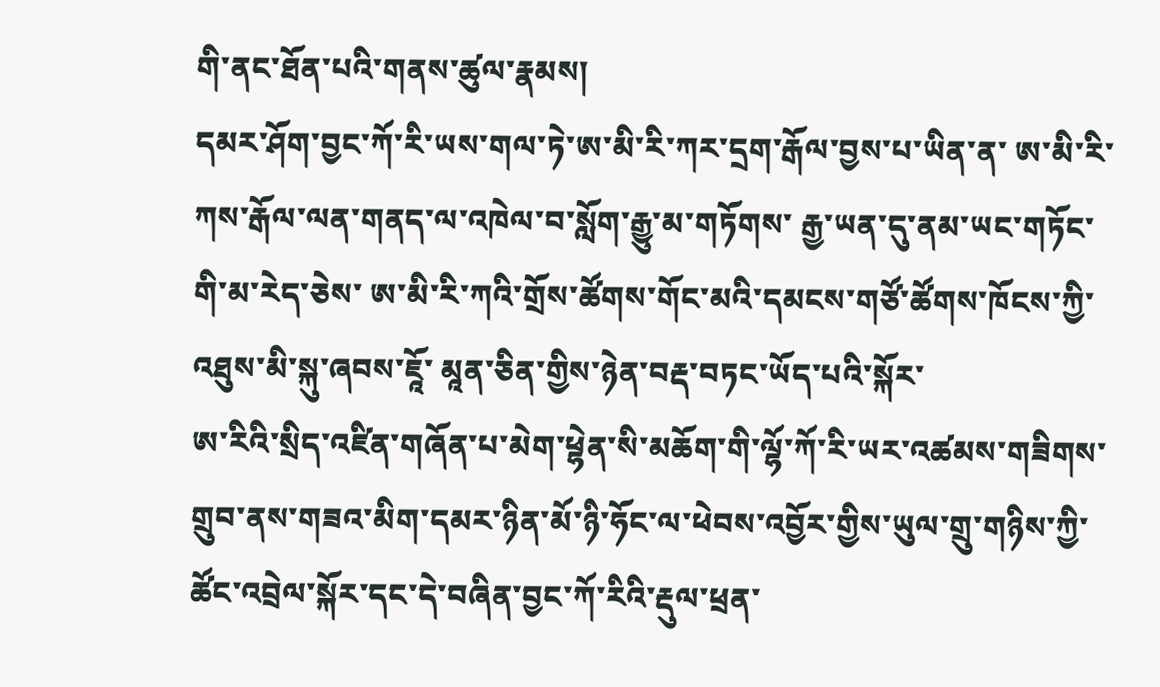གི་ནང་ཐོན་པའི་གནས་ཚུལ་རྣམས།
དམར་ཤོག་བྱང་ཀོ་རི་ཡས་གལ་ཏེ་ཨ་མི་རི་ཀར་དྲག་རྒོལ་བྱས་པ་ཡིན་ན་ ཨ་མི་རི་ཀས་རྒོལ་ལན་གནད་ལ་འཁེལ་བ་སློག་རྒྱུ་མ་གཏོགས་ རྒྱ་ཡན་དུ་ནམ་ཡང་གཏོང་གི་མ་རེད་ཅེས་ ཨ་མི་རི་ཀའི་གྲོས་ཚོགས་གོང་མའི་དམངས་གཙོ་ཚོགས་ཁོངས་ཀྱི་འཐུས་མི་སྐུ་ཞབས་ཇཱོ་ མཱན་ཅིན་གྱིས་ཉེན་བརྡ་བཏང་ཡོད་པའི་སྐོར་
ཨ་རིའི་སྲིད་འཛིན་གཞོན་པ་མེག་ཕྷེན་སི་མཆོག་གི་ལྷོ་ཀོ་རི་ཡར་འཚམས་གཟིགས་གྲུབ་ནས་གཟའ་མིག་དམར་ཉིན་མོ་ཉི་ཧོང་ལ་ཕེབས་འབྱོར་གྱིས་ཡུལ་གྲུ་གཉིས་ཀྱི་ཚོང་འབྲེལ་སྐོར་དང་དེ་བཞིན་བྱང་ཀོ་རིའི་རྡུལ་ཕྲན་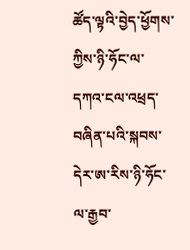ཚོད་ལྟའི་བྱེད་ཕྱོགས་ཀྱིས་ཉི་ཧོང་ལ་དཀའ་ངལ་འཕྲད་བཞིན་པའི་སྐབས་དེར་ཨ་རིས་ཉི་ཧོང་ལ་རྒྱབ་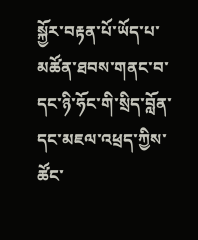སྐྱོར་བརྟན་པོ་ཡོད་པ་མཚོན་ཐབས་གནང་བ་དང་ཉི་ཧོང་གི་སྲིད་བློན་དང་མཇལ་འཕྲད་ཀྱིས་ཚོང་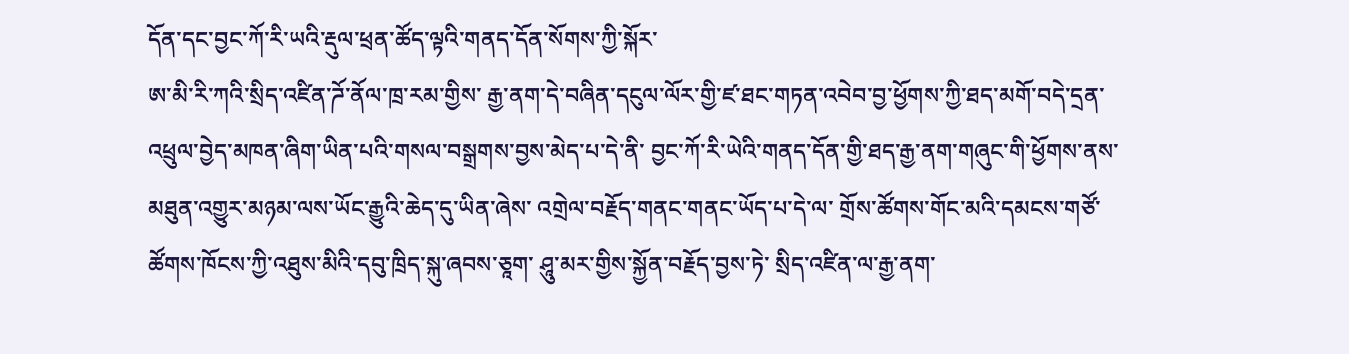དོན་དང་བྱང་ཀོ་རི་ཡའི་རྡུལ་ཕྲན་ཚོད་ལྟའི་གནད་དོན་སོགས་ཀྱི་སྐོར་
ཨ་མི་རི་ཀའི་སྲིད་འཛིན་ཌོ་ནོལ་ཁྲ་རམ་གྱིས་ རྒྱ་ནག་དེ་བཞིན་དངུལ་ལོར་གྱི་ཛ་ཐང་གཏན་འབེབ་བྱ་ཕྱོགས་ཀྱི་ཐད་མགོ་བདེ་དྲན་འཕྲུལ་བྱེད་མཁན་ཞིག་ཡིན་པའི་གསལ་བསྒྲགས་བྱས་མེད་པ་དེ་ནི་ བྱང་ཀོ་རི་ཡེའི་གནད་དོན་གྱི་ཐད་རྒྱ་ནག་གཞུང་གི་ཕྱོགས་ནས་མཐུན་འགྱུར་མཉམ་ལས་ཡོང་རྒྱུའི་ཆེད་དུ་ཡིན་ཞེས་ འགྲེལ་བརྗོད་གནང་གནང་ཡོད་པ་དེ་ལ་ གྲོས་ཚོགས་གོང་མའི་དམངས་གཙོ་ཚོགས་ཁོངས་ཀྱི་འཐུས་མིའི་དབུ་ཁྲིད་སྐུ་ཞབས་ཅཱག་ ཤཱུ་མར་གྱིས་སྐྱོན་བརྗོད་བྱས་ཏེ་ སྲིད་འཛིན་ལ་རྒྱ་ནག་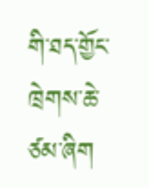གི་ཐད་གྱོང་ཁྲེགས་ཆེ་ཙམ་ཞིག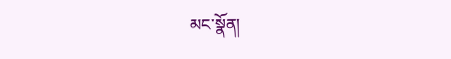མང་སྣོན།